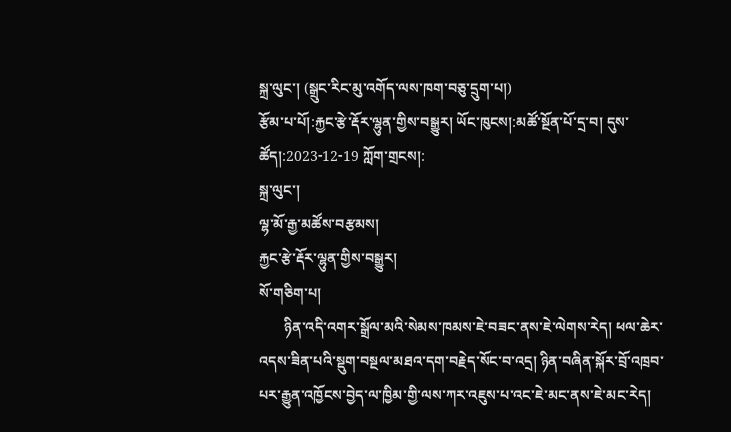སྐྲ་ལུང་། (སྒྲུང་རིང་མུ་འགོད་ལས་ཁག་བཅུ་དྲུག་པ།)
རྩོམ་པ་པོ།:རྐྱང་རྩེ་རྡོར་ལྷུན་གྱིས་བསྒྱུར། ཡོང་ཁུངས།:མཚོ་སྔོན་པོ་དྲ་བ། དུས་ཚོད།:2023-12-19 ཀློག་གྲངས།:
སྐྲ་ལུང་།
ལྷ་མོ་རྒྱ་མཚོས་བརྩམས།
རྐྱང་རྩེ་རྡོར་ལྷུན་གྱིས་བསྒྱུར།
སོ་གཅིག་པ།
       ཉིན་འདི་འགར་སྒྲོལ་མའི་སེམས་ཁམས་ཇེ་བཟང་ནས་ཇེ་ལེགས་རེད། ཕལ་ཆེར་འདས་ཟིན་པའི་སྡུག་བསྔལ་མཐའ་དག་བརྗེད་སོང་བ་འདྲ། ཉིན་བཞིན་སྐོར་བྲོ་འཁྲབ་པར་རྒྱུན་འཁྱོངས་བྱེད་ལ་ཁྱིམ་གྱི་ལས་ཀར་འཇུས་པ་འང་ཇེ་མང་ནས་ཇེ་མང་རེད།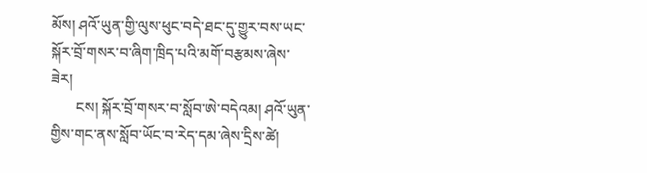མོས། ཤའོ་ཡུན་གྱི་ལུས་ཕུང་བདེ་ཐང་དུ་གྱུར་བས་ཡང་སྐོར་བྲོ་གསར་བ་ཞིག་ཁྲིད་པའི་མགོ་བརྩམས་ཞེས་ཟེར།
       ངས། སྐོར་བྲོ་གསར་བ་སློབ་ཨེ་བདེའམ། ཤའོ་ཡུན་གྱིས་གང་ནས་སློབ་ཡོང་བ་རེད་དམ་ཞེས་དྲིས་ཚེ།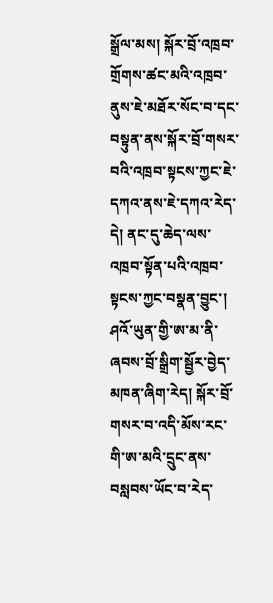སྒྲོལ་མས། སྐོར་བྲོ་འཁྲབ་གྲོགས་ཚང་མའི་འཁྲབ་ནུས་ཇེ་མཐོར་སོང་བ་དང་བསྟུན་ནས་སྐོར་བྲོ་གསར་བའི་འཁྲབ་སྟངས་ཀྱང་ཇེ་དཀའ་ནས་ཇེ་དཀའ་རེད་དེ། ནང་དུ་ཆེད་ལས་འཁྲབ་སྟོན་པའི་འཁྲབ་སྟངས་ཀྱང་བསྣན་བྱུང་། ཤའོ་ཡུན་གྱི་ཨ་མ་ནི་ཞབས་བྲོ་སྒྲིག་སྦྱོར་བྱེད་མཁན་ཞིག་རེད། སྐོར་བྲོ་གསར་བ་འདི་མོས་རང་གི་ཨ་མའི་དྲུང་ནས་བསླབས་ཡོང་བ་རེད་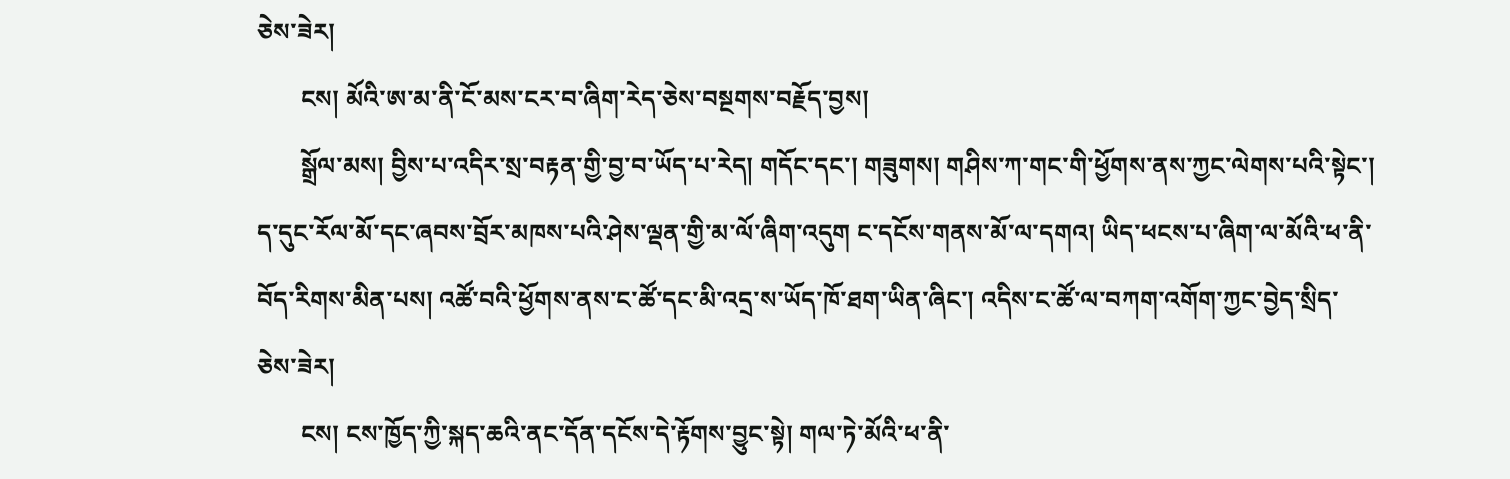ཅེས་ཟེར།
       ངས། མོའི་ཨ་མ་ནི་ངོ་མས་ངར་བ་ཞིག་རེད་ཅེས་བསྔགས་བརྗོད་བྱས།
       སྒྲོལ་མས། བྱིས་པ་འདིར་སྲ་བརྟན་གྱི་བྱ་བ་ཡོད་པ་རེད། གདོང་དང་། གཟུགས། གཤིས་ཀ་གང་གི་ཕྱོགས་ནས་ཀྱང་ལེགས་པའི་སྟེང་། ད་དུང་རོལ་མོ་དང་ཞབས་བྲོར་མཁས་པའི་ཤེས་ལྡན་གྱི་མ་ལོ་ཞིག་འདུག ང་དངོས་གནས་མོ་ལ་དགའ། ཡིད་ཕངས་པ་ཞིག་ལ་མོའི་ཕ་ནི་བོད་རིགས་མིན་པས། འཚོ་བའི་ཕྱོགས་ནས་ང་ཚོ་དང་མི་འདྲ་ས་ཡོད་ཁོ་ཐག་ཡིན་ཞིང་། འདིས་ང་ཚོ་ལ་བཀག་འགོག་ཀྱང་བྱེད་སྲིད་ཅེས་ཟེར།
       ངས། ངས་ཁྱོད་ཀྱི་སྐད་ཆའི་ནང་དོན་དངོས་དེ་རྟོགས་བྱུང་སྟེ། གལ་ཏེ་མོའི་ཕ་ནི་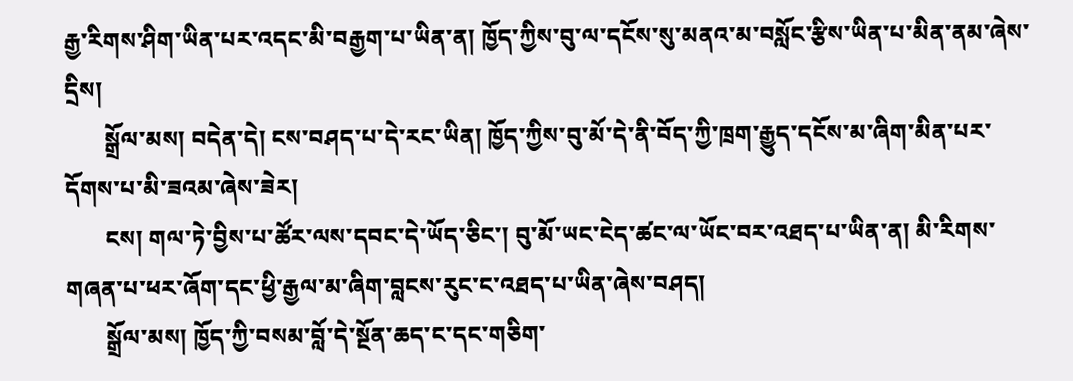རྒྱ་རིགས་ཤིག་ཡིན་པར་འདང་མི་བརྒྱག་པ་ཡིན་ན། ཁྱོད་ཀྱིས་བུ་ལ་དངོས་སུ་མནའ་མ་བསློང་རྩིས་ཡིན་པ་མིན་ནམ་ཞེས་དྲིས།
       སྒྲོལ་མས། བདེན་དེ། ངས་བཤད་པ་དེ་རང་ཡིན། ཁྱོད་ཀྱིས་བུ་མོ་དེ་ནི་བོད་ཀྱི་ཁྲག་རྒྱུད་དངོས་མ་ཞིག་མིན་པར་དོགས་པ་མི་ཟའམ་ཞེས་ཟེར།
       ངས། གལ་ཏེ་བྱིས་པ་ཚོར་ལས་དབང་དེ་ཡོད་ཅིང་། བུ་མོ་ཡང་ངེད་ཚང་ལ་ཡོང་བར་འཐད་པ་ཡིན་ན། མི་རིགས་གཞན་པ་ཕར་ཞོག་དང་ཕྱི་རྒྱལ་མ་ཞིག་བླངས་རུང་ང་འཐད་པ་ཡིན་ཞེས་བཤད།
       སྒྲོལ་མས། ཁྱོད་ཀྱི་བསམ་བློ་དེ་སྔོན་ཆད་ང་དང་གཅིག་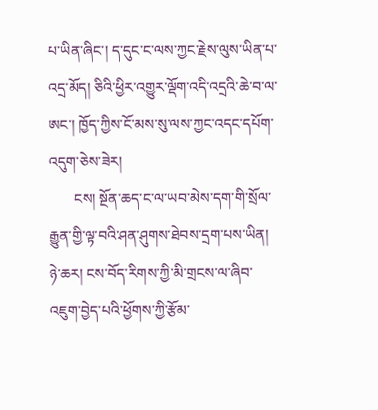པ་ཡིན་ཞིང་། ད་དུང་ང་ལས་ཀྱང་རྗེས་ལུས་ཡིན་པ་འདྲ་མོད། ཅིའི་ཕྱིར་འགྱུར་ལྡོག་འདི་འདྲའི་ཆེ་བ་ལ་ཨང་། ཁྱོད་ཀྱིས་ངོ་མས་སུ་ལས་ཀྱང་འདང་དཔོག་འདུག་ཅེས་ཟེར།
       ངས། སྔོན་ཆད་ང་ལ་ཡབ་མེས་དག་གི་སྲོལ་རྒྱུན་གྱི་ལྟ་བའི་ཤན་ཤུགས་ཐེབས་དྲག་པས་ཡིན། ཉེ་ཆར། ངས་བོད་རིགས་ཀྱི་མི་གྲངས་ལ་ཞིབ་འཇུག་བྱེད་པའི་ཕྱོགས་ཀྱི་རྩོམ་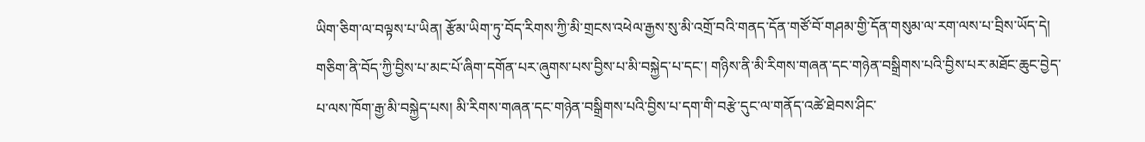ཡིག་ཅིག་ལ་བལྟས་པ་ཡིན། རྩོམ་ཡིག་ཏུ་བོད་རིགས་ཀྱི་མི་གྲངས་འཕེལ་རྒྱས་སུ་མི་འགྲོ་བའི་གནད་དོན་གཙོ་བོ་གཤམ་གྱི་དོན་གསུམ་ལ་རག་ལས་པ་བྲིས་ཡོད་དེ། གཅིག་ནི་བོད་ཀྱི་བྱིས་པ་མང་པོ་ཞིག་དགོན་པར་ཞུགས་པས་བྱིས་པ་མི་བསྐྱེད་པ་དང་། གཉིས་ནི་མི་རིགས་གཞན་དང་གཉེན་བསྒྲིགས་པའི་བྱིས་པར་མཐོང་ཆུང་བྱེད་པ་ལས་ཁོག་རྒྱ་མི་བསྐྱེད་པས། མི་རིགས་གཞན་དང་གཉེན་བསྒྲིགས་པའི་བྱིས་པ་དག་གི་བརྩེ་དུང་ལ་གནོད་འཚེ་ཐེབས་ཤིང་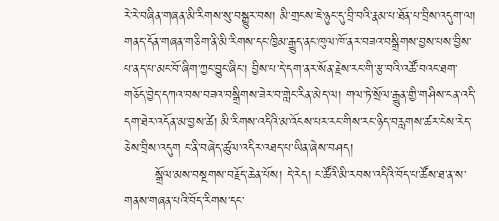རེ་རེ་བཞིན་གཞན་མི་རིགས་སུ་བསྒྱུར་བས། མི་གྲངས་ཇེ་ཉུང་དུ་བྲི་བའི་རྣམ་པ་ཐོན་པ་བྲིས་འདུག་ལ། གནད་དོན་གཞན་གཅིག་ནི་མི་རིགས་དང་ཁྱིམ་རྒྱུད་ནང་ཁུལ་ཁོ་ནར་བཟའ་བསྒྲིགས་བྱས་པས་བྱིས་པ་ནད་པ་མང་བོ་ཞིག་ཀྱང་བྱུང་ཞིང་། བྱིས་པ་དེ་དག་ནར་སོན་རྗེས་རང་གི་རྩ་བའི་འཚོ་བའང་ཐག་གཅོད་བྱེད་དཀའ་བས་བཟའ་བསྒྲིགས་ཟེར་བ་གླེང་རིན་མེད་ལ། གལ་ཏེ་སྲོལ་རྒྱུན་གྱི་གཤིས་ངན་འདི་དག་ཐེར་འདོན་མ་བྱས་ཚེ། མི་རིགས་འདིའི་མ་འོངས་པར་རང་གིས་རང་ཉིད་བརླགས་ཚར་ངེས་རེད་ཅེས་བྲིས་འདུག ང་ནི་བཞེད་ཚུལ་འདིར་འཐད་པ་ཡིན་ཞེས་བཤད།
       སྒྲོལ་མས་བསྔགས་བརྗོད་ཆེན་པོས། དེ་རེད། ང་ཚོའི་མི་རབས་འདིའི་བོད་པ་ཚོས་ཐ་ན་ས་གནས་གཞན་པའི་བོད་རིགས་དང་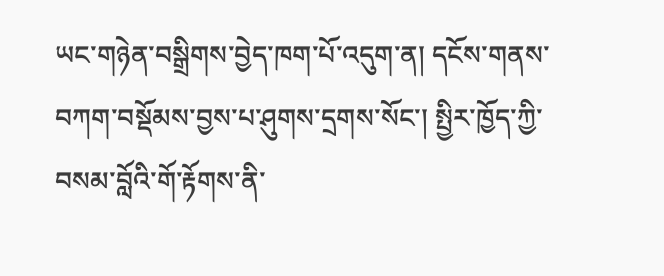ཡང་གཉེན་བསྒྲིགས་བྱེད་ཁག་པོ་འདུག་ན། དངོས་གནས་བཀག་བསྡོམས་བྱས་པ་ཤུགས་དྲགས་སོང་། སྤྱིར་ཁྱོད་ཀྱི་བསམ་བློའི་གོ་རྟོགས་ནི་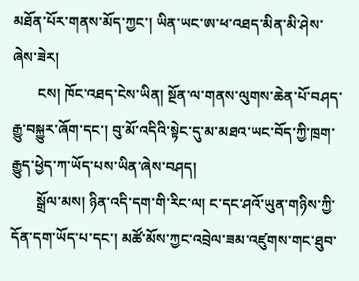མཐོན་པོར་གནས་མོད་ཀྱང་། ཡིན་ཡང་ཨ་ཕ་འཐད་མིན་མི་ཤེས་ཞེས་ཟེར།
       ངས། ཁོང་འཐད་ངེས་ཡིན། སྔོན་ལ་གནས་ལུགས་ཆེན་པོ་བཤད་རྒྱུ་བསྐྱུར་ཞོག་དང་། བུ་མོ་འདིའི་སྟེང་དུ་མ་མཐའ་ཡང་བོད་ཀྱི་ཁྲག་རྒྱུད་ཕྱེད་ཀ་ཡོད་པས་ཡིན་ཞེས་བཤད།
       སྒྲོལ་མས། ཉིན་འདི་དག་གི་རིང་ལ། ང་དང་ཤའོ་ཡུན་གཉིས་ཀྱི་དོན་དག་ཡོད་པ་དང་། མཚོ་མོས་ཀྱང་འབྲེལ་ཟམ་འཛུགས་གང་ཐུབ་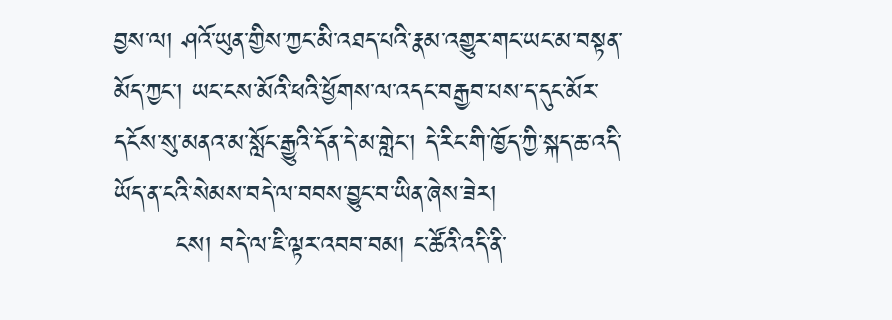བྱས་ལ། ཤའོ་ཡུན་གྱིས་ཀྱང་མི་འཐད་པའི་རྣམ་འགྱུར་གང་ཡང་མ་བསྟན་མོད་ཀྱང་། ཡང་ངས་མོའི་ཕའི་ཕྱོགས་ལ་འདང་བརྒྱབ་པས་ད་དུང་མོར་དངོས་སུ་མནའ་མ་སློང་རྒྱུའི་དོན་དེ་མ་གླེང་། དེ་རིང་གི་ཁྱོད་ཀྱི་སྐད་ཆ་འདི་ཡོད་ན་ངའི་སེམས་བདེ་ལ་བབས་བྱུང་བ་ཡིན་ཞེས་ཟེར།
       ངས། བདེ་ལ་ཇི་ལྟར་འབབ་བམ། ང་ཚོའི་འདི་ནི་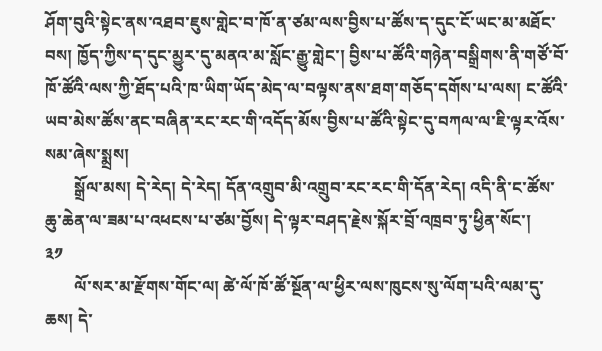ཤོག་བུའི་སྟེང་ནས་འཐབ་ཇུས་གླེང་བ་ཁོ་ན་ཙམ་ལས་བྱིས་པ་ཚོས་ད་དུང་ངོ་ཡང་མ་མཐོང་བས། ཁྱོད་ཀྱིས་ད་དུང་མྱུར་དུ་མནའ་མ་སློང་རྒྱུ་གླེང་། བྱིས་པ་ཚོའི་གཉེན་བསྒྲིགས་ནི་གཙོ་བོ་ཁོ་ཚོའི་ལས་ཀྱི་ཐོད་པའི་ཁ་ཡིག་ཡོད་མེད་ལ་བལྟས་ནས་ཐག་གཅོད་དགོས་པ་ལས། ང་ཚོའི་ཡབ་མེས་ཚོས་ནང་བཞིན་རང་རང་གི་འདོད་མོས་བྱིས་པ་ཚོའི་སྟེང་དུ་བཀལ་ལ་ཇི་ལྟར་འོས་སམ་ཞེས་སྨྲས།
       སྒྲོལ་མས། དེ་རེད། དེ་རེད། དོན་འགྲུབ་མི་འགྲུབ་རང་རང་གི་དོན་རེད། འདི་ནི་ང་ཚོས་ཆུ་ཆེན་ལ་ཟམ་པ་འཕངས་པ་ཙམ་བྱོས། དེ་ལྟར་བཤད་རྗེས་སྐོར་བྲོ་འཁྲབ་ཏུ་ཕྱིན་སོང་།
༣༡
       ལོ་སར་མ་རྫོགས་གོང་ལ། ཚེ་ལོ་ཁོ་ཚོ་སྔོན་ལ་ཕྱིར་ལས་ཁུངས་སུ་ལོག་པའི་ལམ་དུ་ཆས། དེ་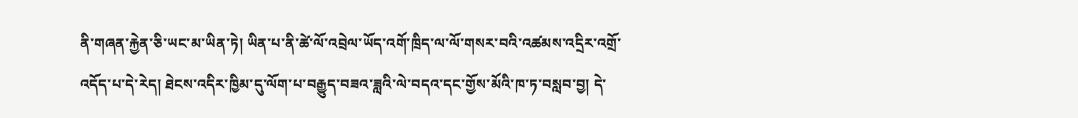ནི་གཞན་རྐྱེན་ཅི་ཡང་མ་ཡིན་ཏེ། ཡིན་པ་ནི་ཚེ་ལོ་འབྲེལ་ཡོད་འགོ་ཁྲིད་ལ་ལོ་གསར་བའི་འཚམས་འདྲིར་འགྲོ་འདོད་པ་དེ་རེད། ཐེངས་འདིར་ཁྱིམ་དུ་ལོག་པ་བརྒྱུད་བཟའ་ཟླའི་ལེ་བདའ་དང་གྱོས་མོའི་ཁ་ཏ་བསླབ་བྱ། དེ་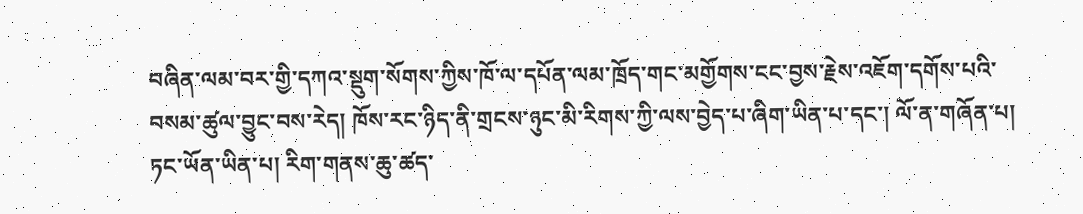བཞིན་ལམ་བར་གྱི་དཀའ་སྡུག་སོགས་ཀྱིས་ཁོ་ལ་དཔོན་ལམ་ཁྲོད་གང་མགྱོགས་ངང་བྱས་རྗེས་འཇོག་དགོས་པའི་བསམ་ཚུལ་བྱུང་བས་རེད། ཁོས་རང་ཉིད་ནི་གྲངས་ཉུང་མི་རིགས་ཀྱི་ལས་བྱེད་པ་ཞིག་ཡིན་པ་དང་། ལོ་ན་གཞོན་པ། ཏང་ཡོན་ཡིན་པ། རིག་གནས་ཆུ་ཚད་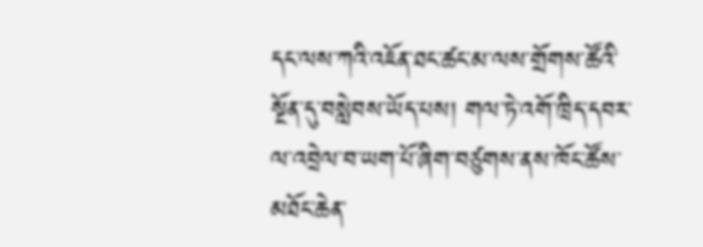དང་ལས་ཀའི་འཇོན་ཐང་ཚང་མ་ལས་གྲོགས་ཚོའི་སྔོན་དུ་བསླེབས་ཡོད་པས། གལ་ཏེ་འགོ་ཁྲིད་དབར་ལ་འབྲེལ་བ་ཡག་པོ་ཞིག་བཙུགས་ནས་ཁོང་ཚོས་མཐོང་ཆེན་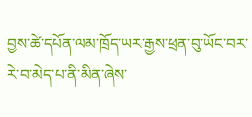བྱས་ཚེ་དཔོན་ལམ་ཁྲོད་ཡར་རྒྱས་ཕྲན་བུ་ཡོང་བར་རེ་བ་མེད་པ་ནི་མིན་ཞེས་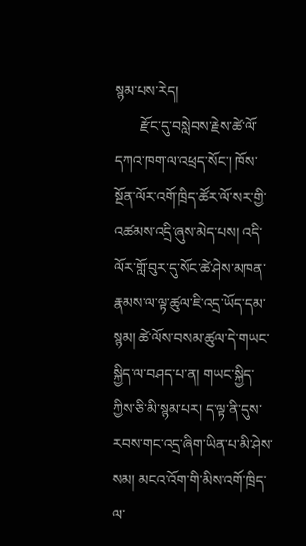སྙམ་པས་རེད།
       རྫོང་དུ་བསླེབས་རྗེས་ཚེ་ལོ་དཀའ་ཁག་ལ་འཕྲད་སོང་། ཁོས་སྔོན་ལོར་འགོ་ཁྲིད་ཚོར་ལོ་སར་གྱི་འཚམས་འདྲི་ཞུས་མེད་པས། འདི་ལོར་གློ་བུར་དུ་སོང་ཚེ་ཤེས་མཁན་རྣམས་ལ་ལྟ་ཚུལ་ཇི་འདྲ་ཡོད་དམ་སྙམ། ཚེ་ལོས་བསམ་ཚུལ་དེ་གཡང་སྐྱིད་ལ་བཤད་པ་ན། གཡང་སྐྱིད་ཀྱིས་ཅི་མི་སྙམ་པར། ད་ལྟ་ནི་དུས་རབས་གང་འདྲ་ཞིག་ཡིན་པ་མི་ཤེས་སམ། མངའ་འོག་གི་མིས་འགོ་ཁྲིད་ལ་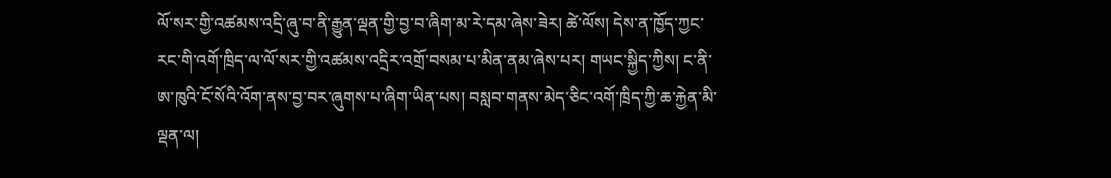ལོ་སར་གྱི་འཚམས་འདྲི་ཞུ་བ་ནི་རྒྱུན་ལྡན་གྱི་བྱ་བ་ཞིག་མ་རེ་དམ་ཞེས་ཟེར། ཚེ་ལོས། དེས་ན་ཁྱོད་ཀྱང་རང་གི་འགོ་ཁྲིད་ལ་ལོ་སར་གྱི་འཚམས་འདྲིར་འགྲོ་བསམ་པ་མིན་ནམ་ཞེས་པར། གཡང་སྐྱིད་ཀྱིས། ང་ནི་ཨ་ཁུའི་ངོ་སོའི་འོག་ནས་བྱ་བར་ཞུགས་པ་ཞིག་ཡིན་པས། བསླབ་གནས་མེད་ཅིང་འགོ་ཁྲིད་ཀྱི་ཆ་རྐྱེན་མི་ལྡན་ལ།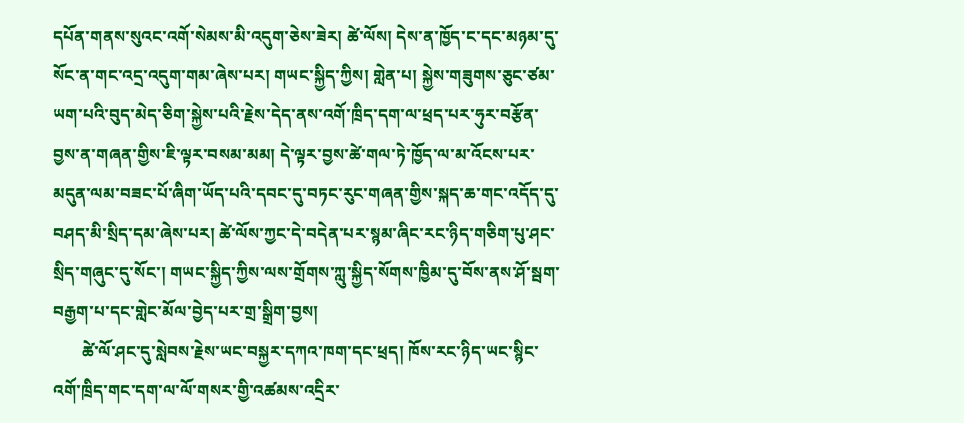དཔོན་གནས་སུའང་འགོ་སེམས་མི་འདུག་ཅེས་ཟེར། ཚེ་ལོས། དེས་ན་ཁྱོད་ང་དང་མཉམ་དུ་སོང་ན་གང་འདྲ་འདུག་གམ་ཞེས་པར། གཡང་སྐྱིད་ཀྱིས། གླེན་པ། སྐྱེས་གཟུགས་ཅུང་ཙམ་ཡག་པའི་བུད་མེད་ཅིག་སྐྱེས་པའི་རྗེས་དེད་ནས་འགོ་ཁྲིད་དག་ལ་ཕྲད་པར་ཧུར་བརྩོན་བྱས་ན་གཞན་གྱིས་ཇི་ལྟར་བསམ་མམ། དེ་ལྟར་བྱས་ཚེ་གལ་ཏེ་ཁྱོད་ལ་མ་འོངས་པར་མདུན་ལམ་བཟང་པོ་ཞིག་ཡོད་པའི་དབང་དུ་བཏང་རུང་གཞན་གྱིས་སྐད་ཆ་གང་འདོད་དུ་བཤད་མི་སྲིད་དམ་ཞེས་པར། ཚེ་ལོས་ཀྱང་དེ་བདེན་པར་སྙམ་ཞིང་རང་ཉིད་གཅིག་པུ་ཤང་སྲིད་གཞུང་དུ་སོང་། གཡང་སྐྱིད་ཀྱིས་ལས་གྲོགས་ཀླུ་སྐྱིད་སོགས་ཁྱིམ་དུ་བོས་ནས་ཤོ་སྦག་བརྒྱག་པ་དང་གླེང་མོལ་བྱེད་པར་གྲ་སྒྲིག་བྱས།
       ཚེ་ལོ་ཤང་དུ་སླེབས་རྗེས་ཡང་བསྐྱར་དཀའ་ཁག་དང་ཕྲད། ཁོས་རང་ཉིད་ཡང་སྙིང་འགོ་ཁྲིད་གང་དག་ལ་ལོ་གསར་གྱི་འཚམས་འདྲིར་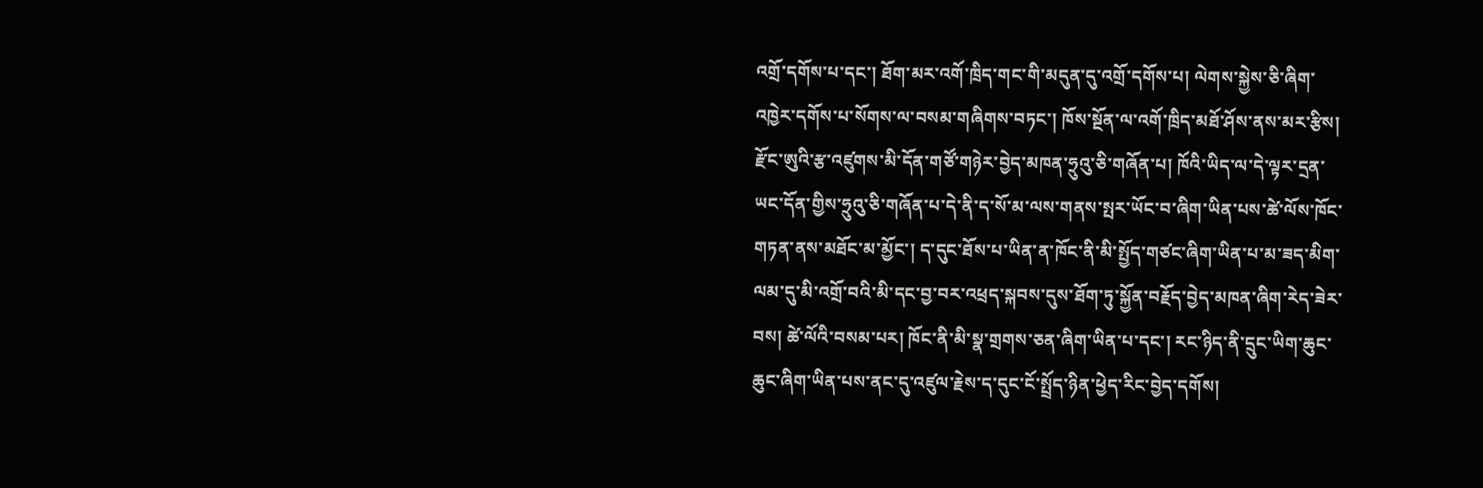འགྲོ་དགོས་པ་དང་། ཐོག་མར་འགོ་ཁྲིད་གང་གི་མདུན་དུ་འགྲོ་དགོས་པ། ལེགས་སྐྱེས་ཅི་ཞིག་འཁྱེར་དགོས་པ་སོགས་ལ་བསམ་གཞིགས་བཏང་། ཁོས་སྔོན་ལ་འགོ་ཁྲིད་མཐོ་ཤོས་ནས་མར་རྩིས། རྫོང་ཨུའི་རྩ་འཛུགས་མི་དོན་གཙོ་གཉེར་བྱེད་མཁན་ཧྲུའུ་ཅི་གཞོན་པ། ཁོའི་ཡིད་ལ་དེ་ལྟར་དྲན་ཡང་དོན་གྱིས་ཧྲུའུ་ཅི་གཞོན་པ་དེ་ནི་ད་སོ་མ་ལས་གནས་སྤར་ཡོང་བ་ཞིག་ཡིན་པས་ཚེ་ལོས་ཁོང་གཏན་ནས་མཐོང་མ་མྱོང་། ད་དུང་ཐོས་པ་ཡིན་ན་ཁོང་ནི་མི་སྤྱོད་གཙང་ཞིག་ཡིན་པ་མ་ཟད་མིག་ལམ་དུ་མི་འགྲོ་བའི་མི་དང་བྱ་བར་འཕྲད་སྐབས་དུས་ཐོག་ཏུ་སྐྱོན་བརྗོད་བྱེད་མཁན་ཞིག་རེད་ཟེར་བས། ཚེ་ལོའི་བསམ་པར། ཁོང་ནི་མི་སྣ་གྲགས་ཅན་ཞིག་ཡིན་པ་དང་། རང་ཉིད་ནི་དྲུང་ཡིག་ཆུང་ཆུང་ཞིག་ཡིན་པས་ནང་དུ་འཛུལ་རྗེས་ད་དུང་ངོ་སྤྲོད་ཉིན་ཕྱེད་རིང་བྱེད་དགོས།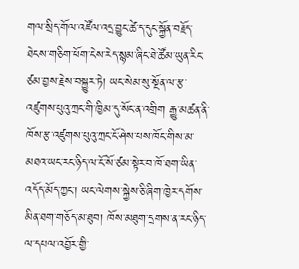གལ་སྲིད་གོལ་འཛོལ་འདྲ་བྱུང་ཚེ་ད་དུང་སྐྱོན་བརྗོད་ཐེངས་གཅིག་ཕོག་ངེས་རེད་སྙམ་ཞིང་ཐེ་ཚོམ་ཡུན་རིང་ཙམ་བྱས་རྗེས་བསྐྱུར་ཏེ། ཡང་སེམ་སུ་སྔོན་ལ་རྩ་འཛུགས་པུའུ་ཀྲང་གི་ཁྱིམ་དུ་སོང་ན་འགྲིག རྒྱུ་མཚན་ནི་ཁོས་རྩ་འཛུགས་པུའུ་ཀྲང་ངོ་ཤེས་པས་ཁོང་གིས་མ་མཐའ་ཡང་རང་ཉིད་ལ་ངོ་སོ་ཙམ་སྟེར་བ་ཁོ་ཐག་ཡིན་འདོད་མོད་ཀྱང་། ཡང་ལེགས་སྐྱེས་ཅི་ཞིག་ཁྱེར་དགོས་མིན་ཐག་གཅོད་མ་ཐུབ། ཁོས་མཐུག་དྲགས་ན་རང་ཉིད་ལ་དཔལ་འབྱོར་གྱི་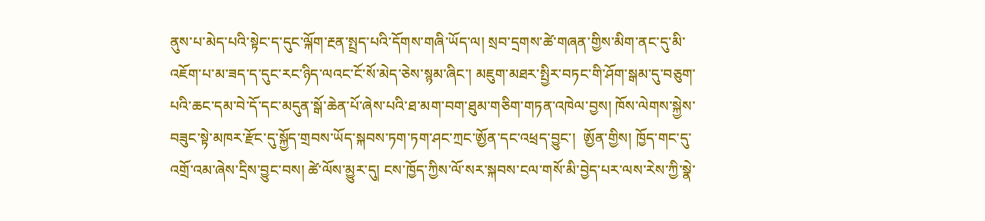ནུས་པ་མེད་པའི་སྟེང་ད་དུང་ལྐོག་རྔན་སྤྲད་པའི་དོགས་གཞི་ཡོད་ལ། སྲབ་དྲགས་ཚེ་གཞན་གྱིས་མིག་ནང་དུ་མི་འཇོག་པ་མ་ཟད་ད་དུང་རང་ཉིད་ལའང་ངོ་སོ་མེད་ཅེས་སྙམ་ཞིང་། མཇུག་མཐར་སྤྱིར་བཏང་གི་ཤོག་སྒམ་དུ་བཅུག་པའི་ཆང་དམ་བེ་དོ་དང་མདུན་སྒོ་ཆེན་པོ་ཞེས་པའི་ཐ་མག་བག་ཐུམ་གཅིག་གཏན་འཁེལ་བྱས། ཁོས་ལེགས་སྐྱེས་བཟུང་སྟེ་མཁར་རྫོང་དུ་སྐྱོད་གྲབས་ཡོད་སྐབས་ཏག་ཏག་ཤང་ཀྲང་ཨྱོན་དང་འཕྲད་བྱུང་།  ཨྱོན་གྱིས། ཁྱོད་གང་དུ་འགྲོ་འམ་ཞེས་དྲིས་བྱུང་བས། ཚེ་ལོས་མྱུར་དུ། ངས་ཁྱོད་ཀྱིས་ལོ་སར་སྐབས་ངལ་གསོ་མི་བྱེད་པར་ལས་རེས་ཀྱི་སྣེ་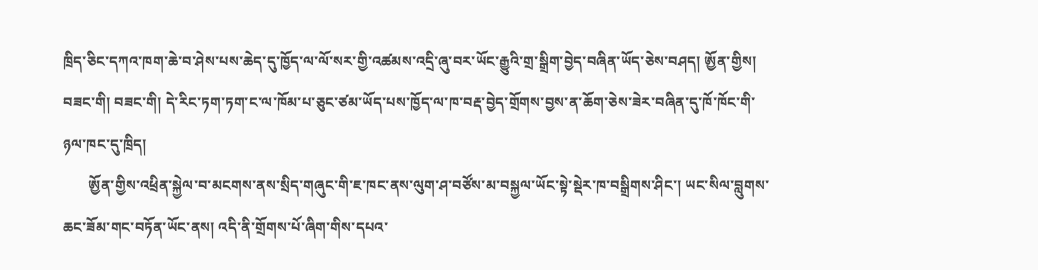ཁྲིད་ཅིང་དཀའ་ཁག་ཆེ་བ་ཤེས་པས་ཆེད་དུ་ཁྱོད་ལ་ལོ་སར་གྱི་འཚམས་འདྲི་ཞུ་བར་ཡོང་རྒྱུའི་གྲ་སྒྲིག་བྱེད་བཞིན་ཡོད་ཅེས་བཤད། ཨྱོན་གྱིས། བཟང་གི། བཟང་གི། དེ་རིང་ཏག་ཏག་ང་ལ་ཁོམ་པ་ཅུང་ཙམ་ཡོད་པས་ཁྱོད་ལ་ཁ་བརྡ་བྱེད་གྲོགས་བྱས་ན་ཆོག་ཅེས་ཟེར་བཞིན་དུ་ཁོ་ཁོང་གི་ཉལ་ཁང་དུ་ཁྲིད།
       ཨྱོན་གྱིས་འཕྲིན་སྐྱེལ་བ་མངགས་ནས་སྲིད་གཞུང་གི་ཇ་ཁང་ནས་ལུག་ཤ་བཙོས་མ་བསྐྱལ་ཡོང་སྟེ་སྡེར་ཁ་བསྒྲིགས་ཤིང་། ཡང་སིལ་བླུགས་ཆང་ཟོམ་གང་བཏོན་ཡོང་ནས། འདི་ནི་གྲོགས་པོ་ཞིག་གིས་དཔའ་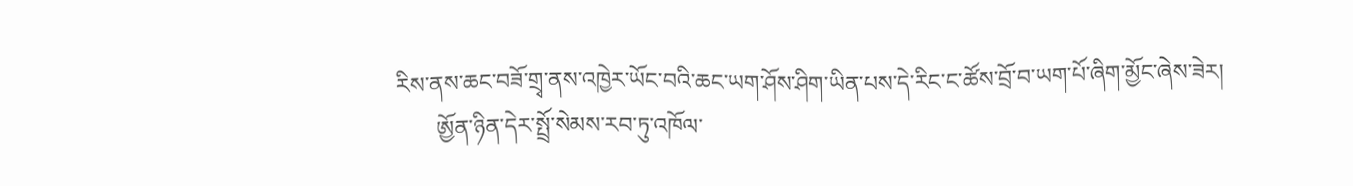རིས་ནས་ཆང་བཟོ་གྲྭ་ནས་འཁྱེར་ཡོང་བའི་ཆང་ཡག་ཤོས་ཤིག་ཡིན་པས་དེ་རིང་ང་ཚོས་བྲོ་བ་ཡག་པོ་ཞིག་མྱོང་ཞེས་ཟེར།
       ཨྱོན་ཉིན་དེར་སྤྲོ་སེམས་རབ་ཏུ་འཁོལ་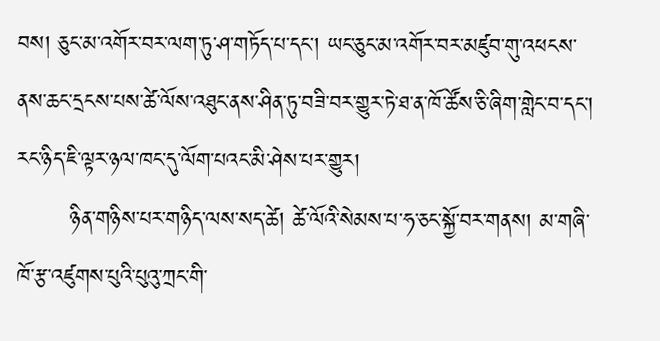བས། ཅུང་མ་འགོར་བར་ལག་ཏུ་ཤ་གཏོད་པ་དང་། ཡང་ཅུང་མ་འགོར་བར་མཛུབ་གུ་འཕངས་ནས་ཆང་དྲངས་པས་ཚེ་ལོས་འཐུང་ནས་ཤིན་ཏུ་བཟི་བར་གྱུར་ཏེ་ཐ་ན་ཁོ་ཚོས་ཅི་ཞིག་གླེང་བ་དང་། རང་ཉིད་ཇི་ལྟར་ཉལ་ཁང་དུ་ལོག་པའང་མི་ཤེས་པར་གྱུར།
       ཉིན་གཉིས་པར་གཉིད་ལས་སད་ཚེ། ཚེ་ལོའི་སེམས་པ་ཧ་ཅང་སྐྱོ་བར་གནས། མ་གཞི་ཁོ་རྩ་འཛུགས་པུའི་པུའུ་ཀྲང་གི་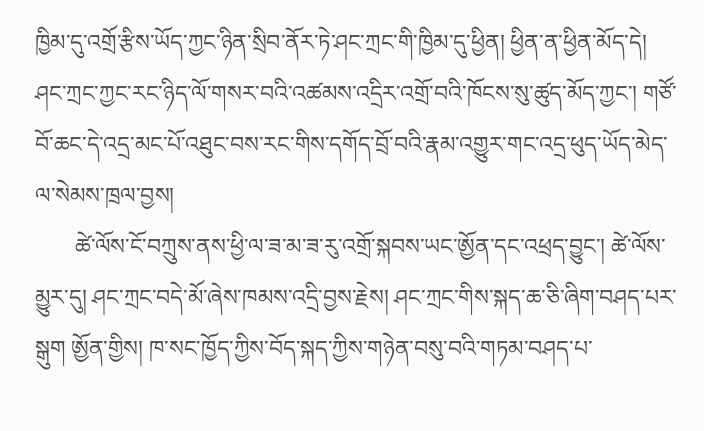ཁྱིམ་དུ་འགྲོ་རྩིས་ཡོད་ཀྱང་ཉིན་སྲིབ་ནོར་ཏེ་ཤང་ཀྲང་གི་ཁྱིམ་དུ་ཕྱིན། ཕྱིན་ན་ཕྱིན་མོད་དེ། ཤང་ཀྲང་ཀྱང་རང་ཉིད་ལོ་གསར་བའི་འཚམས་འདྲིར་འགྲོ་བའི་ཁོངས་སུ་ཚུད་མོད་ཀྱང་། གཙོ་བོ་ཆང་དེ་འདྲ་མང་པོ་འཐུང་བས་རང་གིས་དགོད་བྲོ་བའི་རྣམ་འགྱུར་གང་འདྲ་ཕུད་ཡོད་མེད་ལ་སེམས་ཁྲལ་བྱས།
       ཚེ་ལོས་ངོ་བཀྲུས་ནས་ཕྱི་ལ་ཟ་མ་ཟ་རུ་འགྲོ་སྐབས་ཡང་ཨྱོན་དང་འཕྲད་བྱུང་། ཚེ་ལོས་མྱུར་དུ། ཤང་ཀྲང་བདེ་མོ་ཞེས་ཁམས་འདྲི་བྱས་རྗེས། ཤང་ཀྲང་གིས་སྐད་ཆ་ཅི་ཞིག་བཤད་པར་སྒུག ཨྱོན་གྱིས། ཁ་སང་ཁྱོད་ཀྱིས་བོད་སྐད་ཀྱིས་གཉེན་བསུ་བའི་གཏམ་བཤད་པ་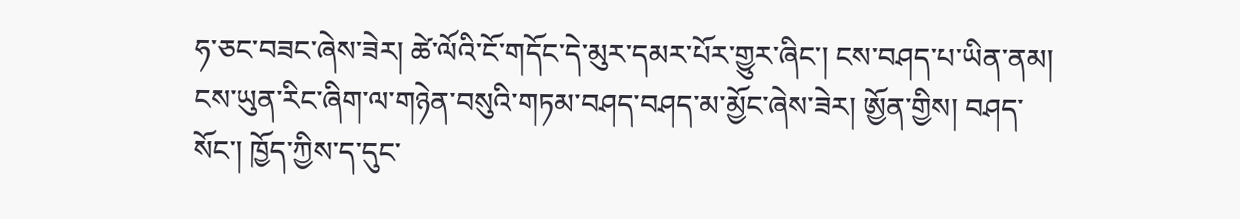ཧ་ཅང་བཟང་ཞེས་ཟེར། ཚེ་ལོའི་ངོ་གདོང་དེ་མུར་དམར་པོར་གྱུར་ཞིང་། ངས་བཤད་པ་ཡིན་ནམ། ངས་ཡུན་རིང་ཞིག་ལ་གཉེན་བསུའི་གཏམ་བཤད་བཤད་མ་མྱོང་ཞེས་ཟེར། ཨྱོན་གྱིས། བཤད་སོང་། ཁྱོད་ཀྱིས་ད་དུང་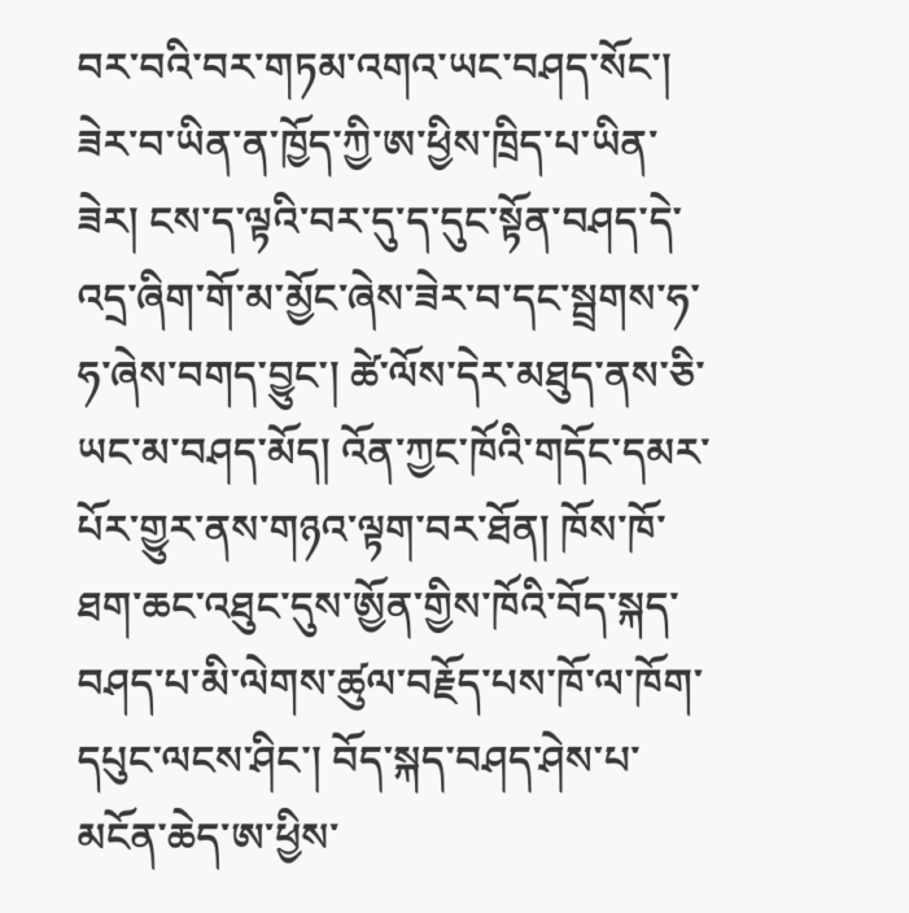བར་བའི་བར་གཏམ་འགའ་ཡང་བཤད་སོང་། ཟེར་བ་ཡིན་ན་ཁྱོད་ཀྱི་ཨ་ཕྱིས་ཁྲིད་པ་ཡིན་ཟེར། ངས་ད་ལྟའི་བར་དུ་ད་དུང་སྟོན་བཤད་དེ་འདྲ་ཞིག་གོ་མ་མྱོང་ཞེས་ཟེར་བ་དང་སྦྲགས་ཧ་ཧ་ཞེས་བགད་བྱུང་། ཚེ་ལོས་དེར་མཐུད་ནས་ཅི་ཡང་མ་བཤད་མོད། འོན་ཀྱང་ཁོའི་གདོང་དམར་པོར་གྱུར་ནས་གཉའ་ལྟག་བར་ཐོན། ཁོས་ཁོ་ཐག་ཆང་འཐུང་དུས་ཨྱོན་གྱིས་ཁོའི་བོད་སྐད་བཤད་པ་མི་ལེགས་ཚུལ་བརྗོད་པས་ཁོ་ལ་ཁོག་དཔུང་ལངས་ཤིང་། བོད་སྐད་བཤད་ཤེས་པ་མངོན་ཆེད་ཨ་ཕྱིས་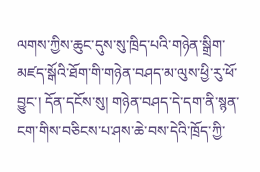ལགས་ཀྱིས་ཆུང་དུས་སུ་ཁྲིད་པའི་གཉེན་སྒྲིག་མཛད་སྒོའི་ཐོག་གི་གཉེན་བཤད་མ་ལུས་ཕྱི་རུ་ཕོ་བྱུང་། དོན་དངོས་སུ། གཉེན་བཤད་དེ་དག་ནི་སྙན་ངག་གིས་བཅིངས་པ་ཤས་ཆེ་བས་དེའི་ཁྲོད་ཀྱི་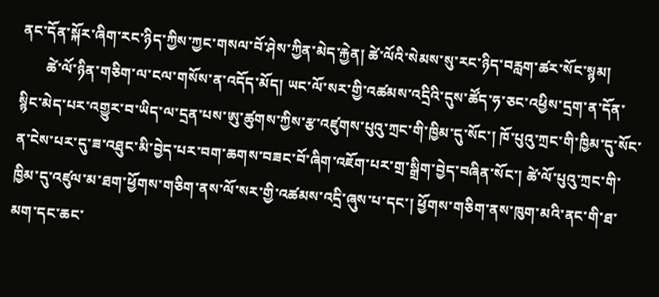ནང་དོན་སྐོར་ཞིག་རང་ཉིད་ཀྱིས་ཀྱང་གསལ་བོ་ཤེས་ཀྱིན་མེད་རྐྱེན། ཚེ་ལོའི་སེམས་སུ་རང་ཉིད་བརླག་ཚར་སོང་སྙམ།
       ཚེ་ལོ་ཉིན་གཅིག་ལ་ངལ་གསོས་ན་འདོད་མོད། ཡང་ལོ་སར་གྱི་འཚམས་འདྲིའི་དུས་ཚོད་ཧ་ཅང་འཕྱིས་དྲག་ན་དོན་སྙིང་མེད་པར་འགྱུར་བ་ཡིད་ལ་དྲན་པས་ཨུ་ཚུགས་ཀྱིས་རྩ་འཛུགས་པུའུ་ཀྲང་གི་ཁྱིམ་དུ་སོང་། ཁོ་པུའུ་ཀྲང་གི་ཁྱིམ་དུ་སོང་ན་ངེས་པར་དུ་ཟ་འཐུང་མི་བྱེད་པར་བག་ཆགས་བཟང་བོ་ཞིག་འཇོག་པར་གྲ་སྒྲིག་བྱེད་བཞིན་སོང་། ཚེ་ལོ་པུའུ་ཀྲང་གི་ཁྱིམ་དུ་འཛུལ་མ་ཐག་ཕྱོགས་གཅིག་ནས་ལོ་སར་གྱི་འཚམས་འདྲི་ཞུས་པ་དང་། ཕྱོགས་གཅིག་ནས་ཁུག་མའི་ནང་གི་ཐ་མག་དང་ཆང་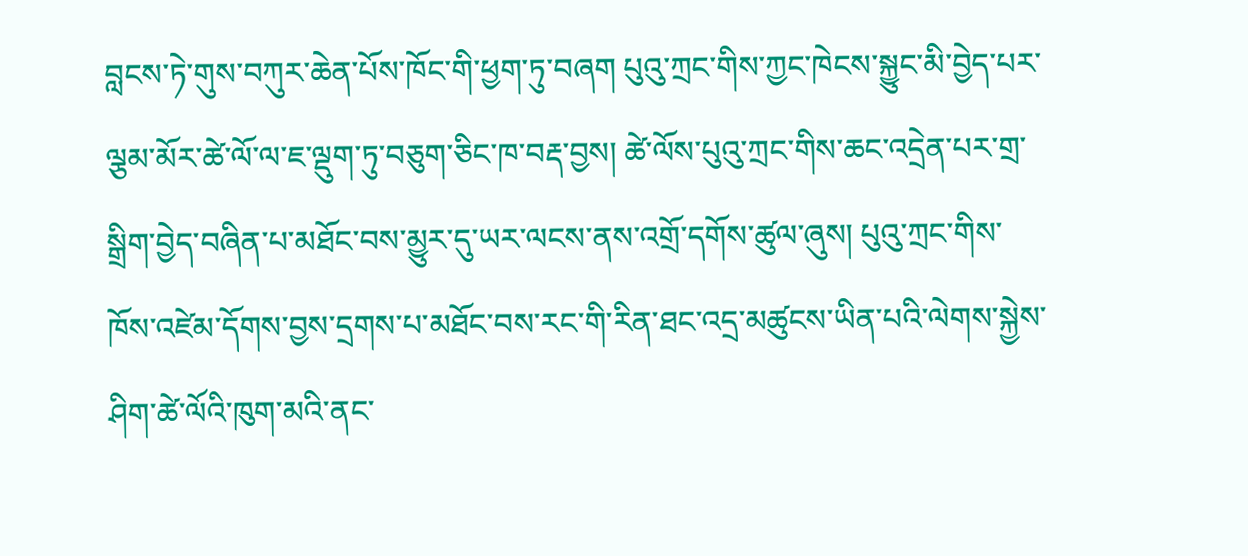བླངས་ཏེ་གུས་བཀུར་ཆེན་པོས་ཁོང་གི་ཕྱག་ཏུ་བཞག པུའུ་ཀྲང་གིས་ཀྱང་ཁེངས་སྐྱུང་མི་བྱེད་པར་ལྕམ་མོར་ཚེ་ལོ་ལ་ཇ་ལྡུག་ཏུ་བཅུག་ཅིང་ཁ་བརྡ་བྱས། ཚེ་ལོས་པུའུ་ཀྲང་གིས་ཆང་འདྲེན་པར་གྲ་སྒྲིག་བྱེད་བཞིན་པ་མཐོང་བས་མྱུར་དུ་ཡར་ལངས་ནས་འགྲོ་དགོས་ཚུལ་ཞུས། པུའུ་ཀྲང་གིས་ཁོས་འཛེམ་དོགས་བྱས་དྲགས་པ་མཐོང་བས་རང་གི་རིན་ཐང་འདྲ་མཚུངས་ཡིན་པའི་ལེགས་སྐྱེས་ཤིག་ཚེ་ལོའི་ཁུག་མའི་ནང་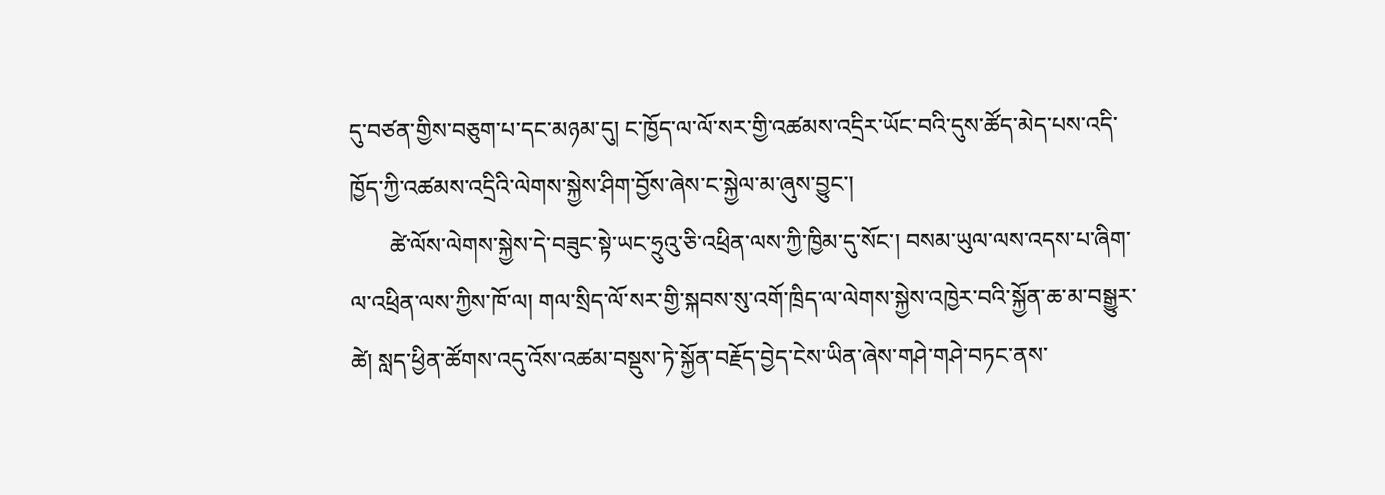དུ་བཙན་གྱིས་བཅུག་པ་དང་མཉམ་དུ། ང་ཁྱོད་ལ་ལོ་སར་གྱི་འཚམས་འདྲིར་ཡོང་བའི་དུས་ཚོད་མེད་པས་འདི་ཁྱོད་ཀྱི་འཚམས་འདྲིའི་ལེགས་སྐྱེས་ཤིག་བྱོས་ཞེས་ང་སྐྱེལ་མ་ཞུས་བྱུང་།
       ཚེ་ལོས་ལེགས་སྐྱེས་དེ་བཟུང་སྟེ་ཡང་ཧྲུའུ་ཅི་འཕྲིན་ལས་ཀྱི་ཁྱིམ་དུ་སོང་། བསམ་ཡུལ་ལས་འདས་པ་ཞིག་ལ་འཕྲིན་ལས་ཀྱིས་ཁོ་ལ། གལ་སྲིད་ལོ་སར་གྱི་སྐབས་སུ་འགོ་ཁྲིད་ལ་ལེགས་སྐྱེས་འཁྱེར་བའི་སྐྱོན་ཆ་མ་བསྒྱུར་ཚེ། སླད་ཕྱིན་ཚོགས་འདུ་འོས་འཚམ་བསྡུས་ཏེ་སྐྱོན་བརྗོད་བྱེད་ངེས་ཡིན་ཞེས་གཤེ་གཤེ་བཏང་ནས་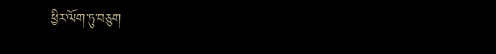ཕྱིར་ལོག་ཏུ་བཅུག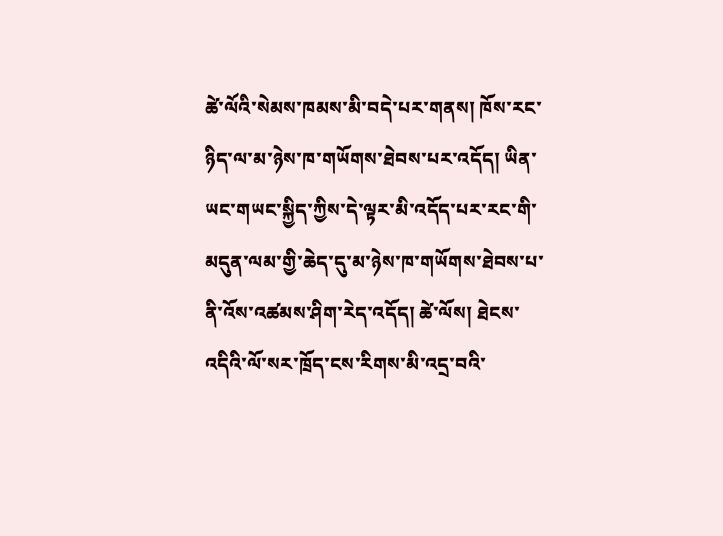ཚེ་ལོའི་སེམས་ཁམས་མི་བདེ་པར་གནས། ཁོས་རང་ཉིད་ལ་མ་ཉེས་ཁ་གཡོགས་ཐེབས་པར་འདོད། ཡིན་ཡང་གཡང་སྐྱིད་ཀྱིས་དེ་ལྟར་མི་འདོད་པར་རང་གི་མདུན་ལམ་གྱི་ཆེད་དུ་མ་ཉེས་ཁ་གཡོགས་ཐེབས་པ་ནི་འོས་འཚམས་ཤིག་རེད་འདོད། ཚེ་ལོས། ཐེངས་འདིའི་ལོ་སར་ཁྲོད་ངས་རིགས་མི་འདྲ་བའི་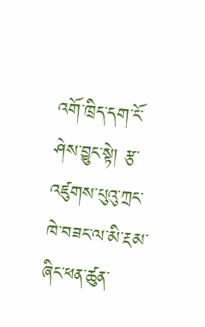འགོ་ཁྲིད་དག་ངོ་ཤེས་བྱུང་སྟེ། རྩ་འཛུགས་པུའུ་ཀྲང་ཁེ་བཟང་ལ་མི་རྔམ་ཞིང་ཕན་ཚུན་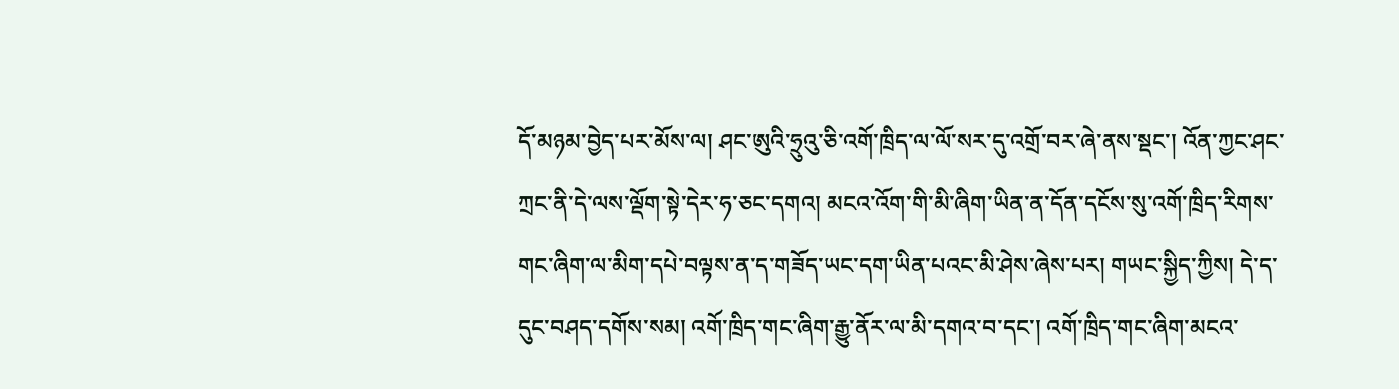དོ་མཉམ་བྱེད་པར་མོས་ལ། ཤང་ཨུའི་ཧྲུའུ་ཅི་འགོ་ཁྲིད་ལ་ལོ་སར་དུ་འགྲོ་བར་ཞེ་ནས་སྡང་། འོན་ཀྱང་ཤང་ཀྲང་ནི་དེ་ལས་ལྡོག་སྟེ་དེར་ཧ་ཅང་དགའ། མངའ་འོག་གི་མི་ཞིག་ཡིན་ན་དོན་དངོས་སུ་འགོ་ཁྲིད་རིགས་གང་ཞིག་ལ་མིག་དཔེ་བལྟས་ན་ད་གཟོད་ཡང་དག་ཡིན་པའང་མི་ཤེས་ཞེས་པར། གཡང་སྐྱིད་ཀྱིས། དེ་ད་དུང་བཤད་དགོས་སམ། འགོ་ཁྲིད་གང་ཞིག་རྒྱུ་ནོར་ལ་མི་དགའ་བ་དང་། འགོ་ཁྲིད་གང་ཞིག་མངའ་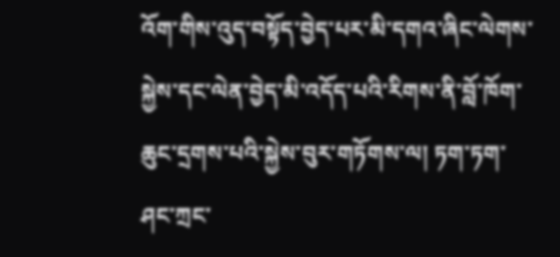འོག་གིས་འུད་བསྟོད་བྱེད་པར་མི་དགའ་ཞིང་ལེགས་སྐྱེས་དང་ལེན་བྱེད་མི་འདོད་པའི་རིགས་ནི་བློ་ཁོག་ཆུང་དྲགས་པའི་སྐྱེས་བུར་གཏོགས་ལ། ཏག་ཏག་ཤང་ཀྲང་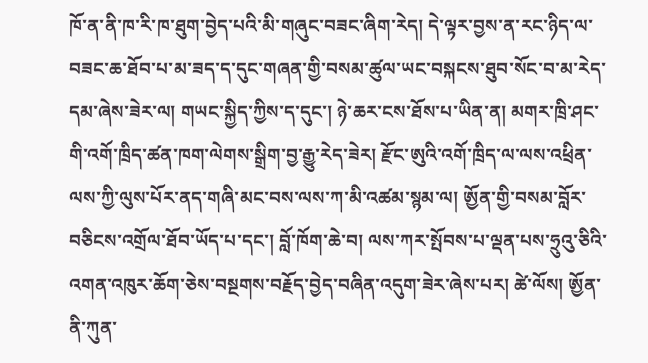ཁོ་ན་ནི་ཁ་རི་ཁ་ཐུག་བྱེད་པའི་མི་གཞུང་བཟང་ཞིག་རེད། དེ་ལྟར་བྱས་ན་རང་ཉིད་ལ་བཟང་ཆ་ཐོབ་པ་མ་ཟད་ད་དུང་གཞན་གྱི་བསམ་ཚུལ་ཡང་བསྐངས་ཐུབ་སོང་བ་མ་རེད་དམ་ཞེས་ཟེར་ལ། གཡང་སྐྱིད་ཀྱིས་ད་དུང་། ཉེ་ཆར་ངས་ཐོས་པ་ཡིན་ན། མགར་ཁྲི་ཤང་གི་འགོ་ཁྲིད་ཚན་ཁག་ལེགས་སྒྲིག་བྱ་རྒྱུ་རེད་ཟེར། རྫོང་ཨུའི་འགོ་ཁྲིད་ལ་ལས་འཕྲིན་ལས་ཀྱི་ལུས་པོར་ནད་གཞི་མང་བས་ལས་ཀ་མི་འཚམ་སྙམ་ལ། ཨྱོན་གྱི་བསམ་བློར་བཅིངས་འགྲོལ་ཐོབ་ཡོད་པ་དང་། བློ་ཁོག་ཆེ་བ། ལས་ཀར་སྤོབས་པ་ལྡན་པས་ཧྲུའུ་ཅིའི་འགན་འཁུར་ཆོག་ཅེས་བསྔགས་བརྗོད་བྱེད་བཞིན་འདུག་ཟེར་ཞེས་པར། ཚེ་ལོས། ཨྱོན་ནི་ཀུན་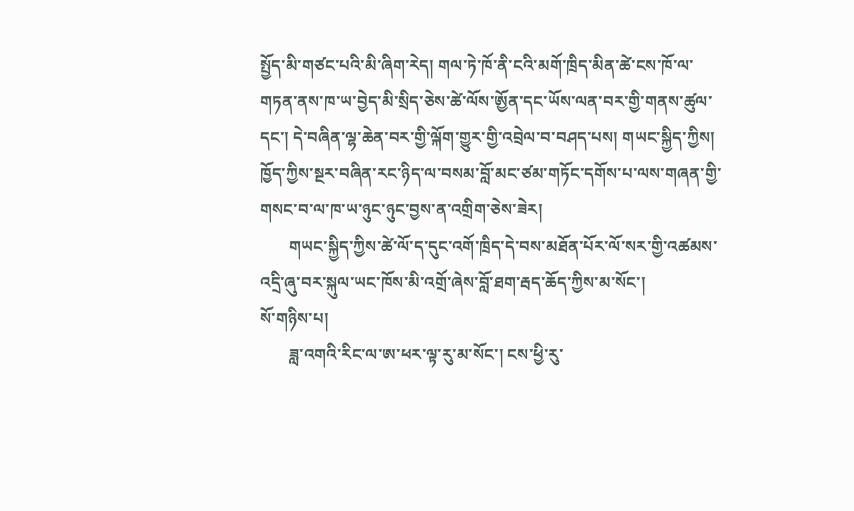སྤྱོད་མི་གཙང་པའི་མི་ཞིག་རེད། གལ་ཏེ་ཁོ་ནི་ངའི་མགོ་ཁྲིད་མིན་ཚེ་ངས་ཁོ་ལ་གཏན་ནས་ཁ་ཡ་བྱེད་མི་སྲིད་ཅེས་ཚེ་ལོས་ཨྱོན་དང་ཡོས་ལན་བར་གྱི་གནས་ཚུལ་དང་། དེ་བཞིན་ལྷ་ཆེན་བར་གྱི་ལྐོག་གྱུར་གྱི་འབྲེལ་བ་བཤད་པས། གཡང་སྐྱིད་ཀྱིས། ཁྱོད་ཀྱིས་སྔར་བཞིན་རང་ཉིད་ལ་བསམ་བློ་མང་ཙམ་གཏོང་དགོས་པ་ལས་གཞན་གྱི་གསང་བ་ལ་ཁ་ཡ་ཉུང་ཉུང་བྱས་ན་འགྲིག་ཅེས་ཟེར།
       གཡང་སྐྱིད་ཀྱིས་ཚེ་ལོ་ད་དུང་འགོ་ཁྲིད་དེ་བས་མཐོན་པོར་ལོ་སར་གྱི་འཚམས་འདྲི་ཞུ་བར་སྐུལ་ཡང་ཁོས་མི་འགྲོ་ཞེས་བློ་ཐག་རྦད་ཆོད་ཀྱིས་མ་སོང་།
སོ་གཉིས་པ།
       ཟླ་འགའི་རིང་ལ་ཨ་ཕར་ལྟ་རུ་མ་སོང་། ངས་ཕྱི་རུ་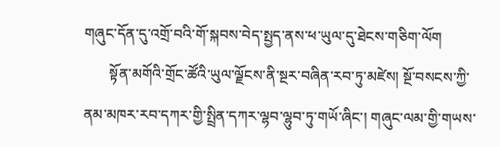གཞུང་དོན་དུ་འགྲོ་བའི་གོ་སྐབས་བེད་སྤྱད་ནས་ཕ་ཡུལ་དུ་ཐེངས་གཅིག་ལོག
       སྟོན་མགོའི་གྲོང་ཚོའི་ཡུལ་ལྗོངས་ནི་སྔར་བཞིན་རབ་ཏུ་མཛེས། སྔོ་བསངས་ཀྱི་ནམ་མཁར་རབ་དཀར་གྱི་སྤྲིན་དཀར་ལྷབ་ལྷུབ་ཏུ་གཡོ་ཞིང་། གཞུང་ལམ་གྱི་གཡས་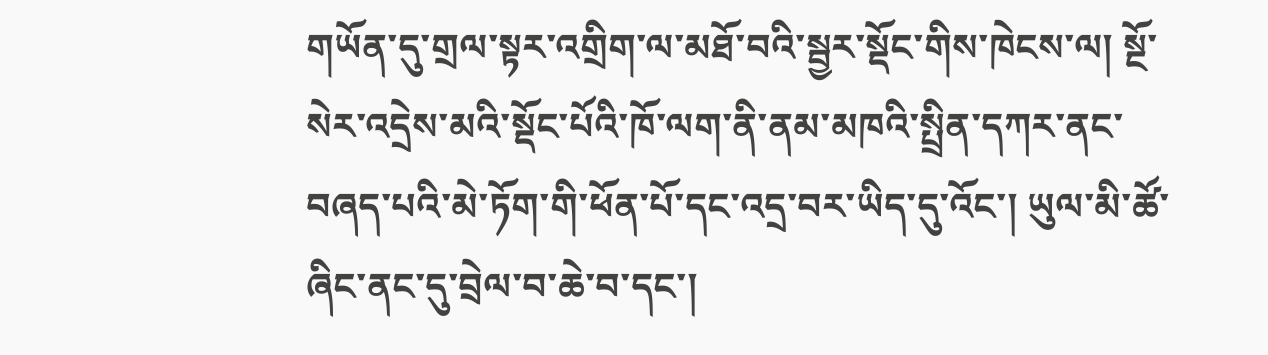གཡོན་དུ་གྲལ་སྟར་འགྲིག་ལ་མཐོ་བའི་སྦྱར་སྡོང་གིས་ཁེངས་ལ། སྔོ་སེར་འདྲེས་མའི་སྡོང་པོའི་ཁོ་ལག་ནི་ནམ་མཁའི་སྤྲིན་དཀར་ནང་བཞད་པའི་མེ་ཏོག་གི་ཕོན་པོ་དང་འདྲ་བར་ཡིད་དུ་འོང་། ཡུལ་མི་ཚོ་ཞིང་ནང་དུ་བྲེལ་བ་ཆེ་བ་དང་།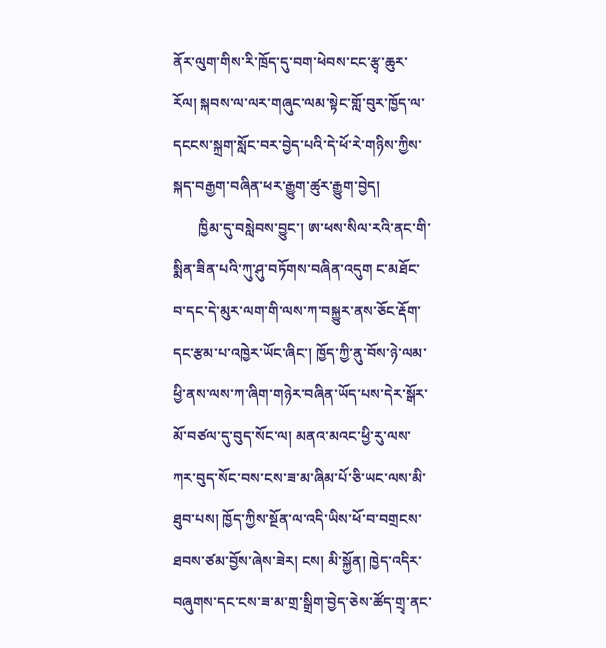ནོར་ལུག་གིས་རི་ཁྲོད་དུ་བག་ཕེབས་ངང་རྩྭ་ཆུར་རོལ། སྐབས་ལ་ལར་གཞུང་ལམ་སྟེང་གློ་བུར་ཁྱོད་ལ་དངངས་སྐྲག་སློང་བར་བྱེད་པའི་དེ་ཕོ་རེ་གཉིས་ཀྱིས་སྐད་བརྒྱག་བཞིན་ཕར་རྒྱུག་ཚུར་རྒྱུག་བྱེད།
       ཁྱིམ་དུ་བསླེབས་བྱུང་། ཨ་ཕས་སིལ་རའི་ནང་གི་སྨིན་ཟིན་པའི་ཀུ་ཤུ་བཏོགས་བཞིན་འདུག ང་མཐོང་བ་དང་དེ་མུར་ལག་གི་ལས་ཀ་བསྐྱུར་ནས་ཅོང་རྡོག་དང་རྩམ་པ་འཁྱེར་ཡོང་ཞིང་། ཁྱོད་ཀྱི་ནུ་བོས་ཉེ་ལམ་ཕྱི་ནས་ལས་ཀ་ཞིག་གཉེར་བཞིན་ཡོད་པས་དེར་སྒོར་མོ་བཙལ་དུ་བུད་སོང་ལ། མནའ་མའང་ཕྱི་རུ་ལས་ཀར་བུད་སོང་བས་ངས་ཟ་མ་ཞིམ་པོ་ཅི་ཡང་ལས་མི་ཐུབ་པས། ཁྱོད་ཀྱིས་སྔོན་ལ་འདི་ཡིས་ཕོ་བ་བགྲངས་ཐབས་ཙམ་བྱོས་ཞེས་ཟེར། ངས། མི་སྐྱོན། ཁྱེད་འདིར་བཞུགས་དང་ངས་ཟ་མ་གྲ་སྒྲིག་བྱེད་ཅེས་ཚོད་གྲྭ་ནང་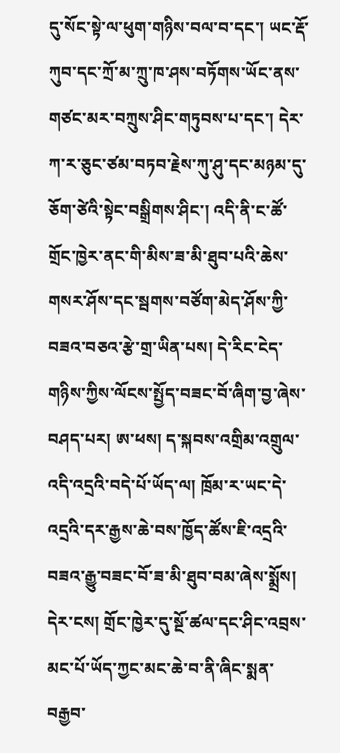དུ་སོང་སྟེ་ལ་ཕུག་གཉིས་བལ་བ་དང་། ཡང་རྡོ་ཀུབ་དང་ཀྲོ་མ་ཀྲུ་ཁ་ཤས་བཏོགས་ཡོང་ནས་གཙང་མར་བཀྲུས་ཤིང་གཏུབས་པ་དང་། དེར་ཀ་ར་ཅུང་ཙམ་བཏབ་རྗེས་ཀུ་ཤུ་དང་མཉམ་དུ་ཅོག་ཙེའི་སྟེང་བསྒྲིགས་ཤིང་། འདི་ནི་ང་ཚོ་གྲོང་ཁྱེར་ནང་གི་མིས་ཟ་མི་ཐུབ་པའི་ཆེས་གསར་ཤོས་དང་སྦགས་བཙོག་མེད་ཤོས་ཀྱི་བཟའ་བཅའ་རྩེ་གྲ་ཡིན་པས། དེ་རིང་ངེད་གཉིས་ཀྱིས་ལོངས་སྤྱོད་བཟང་བོ་ཞིག་བྱ་ཞེས་བཤད་པར། ཨ་ཕས། ད་སྐབས་འགྲིམ་འགྲུལ་འདི་འདྲའི་བདེ་པོ་ཡོད་ལ། ཁྲོམ་ར་ཡང་དེ་འདྲའི་དར་རྒྱས་ཆེ་བས་ཁྱོད་ཚོས་ཇི་འདྲའི་བཟའ་རྒྱུ་བཟང་བོ་ཟ་མི་ཐུབ་བམ་ཞེས་སྨྲོས། དེར་ངས། གྲོང་ཁྱེར་དུ་སྔོ་ཚལ་དང་ཤིང་འབྲས་མང་པོ་ཡོད་ཀྱང་མང་ཆེ་བ་ནི་ཞིང་སྨན་བརྒྱབ་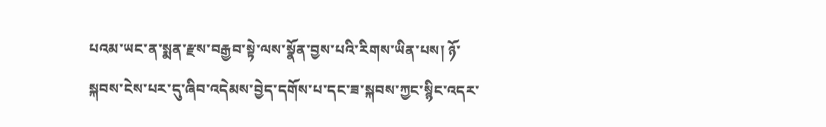པའམ་ཡང་ན་སྨན་རྫས་བརྒྱབ་སྟེ་ལས་སྣོན་བྱས་པའི་རིགས་ཡིན་པས། ཉོ་སྐབས་ངེས་པར་དུ་ཞིབ་འདེམས་བྱེད་དགོས་པ་དང་ཟ་སྐབས་ཀྱང་སྙིང་འདར་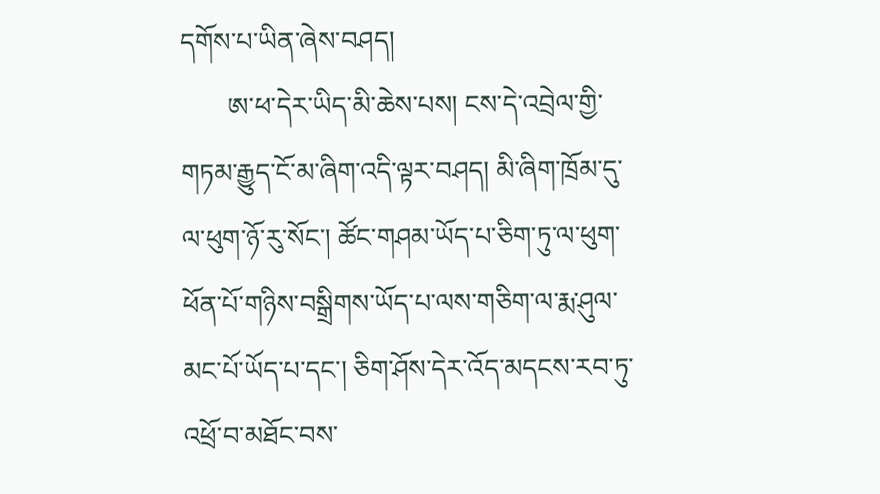དགོས་པ་ཡིན་ཞེས་བཤད།
       ཨ་ཕ་དེར་ཡིད་མི་ཆེས་པས། ངས་དེ་འབྲེལ་གྱི་གཏམ་རྒྱུད་ངོ་མ་ཞིག་འདི་ལྟར་བཤད། མི་ཞིག་ཁྲོམ་དུ་ལ་ཕུག་ཉོ་རུ་སོང་། ཚོང་གཤམ་ཡོད་པ་ཅིག་ཏུ་ལ་ཕུག་ཕོན་པོ་གཉིས་བསྒྲིགས་ཡོད་པ་ལས་གཅིག་ལ་རྨ་ཤུལ་མང་པོ་ཡོད་པ་དང་། ཅིག་ཤོས་དེར་འོད་མདངས་རབ་ཏུ་འཕྲོ་བ་མཐོང་བས་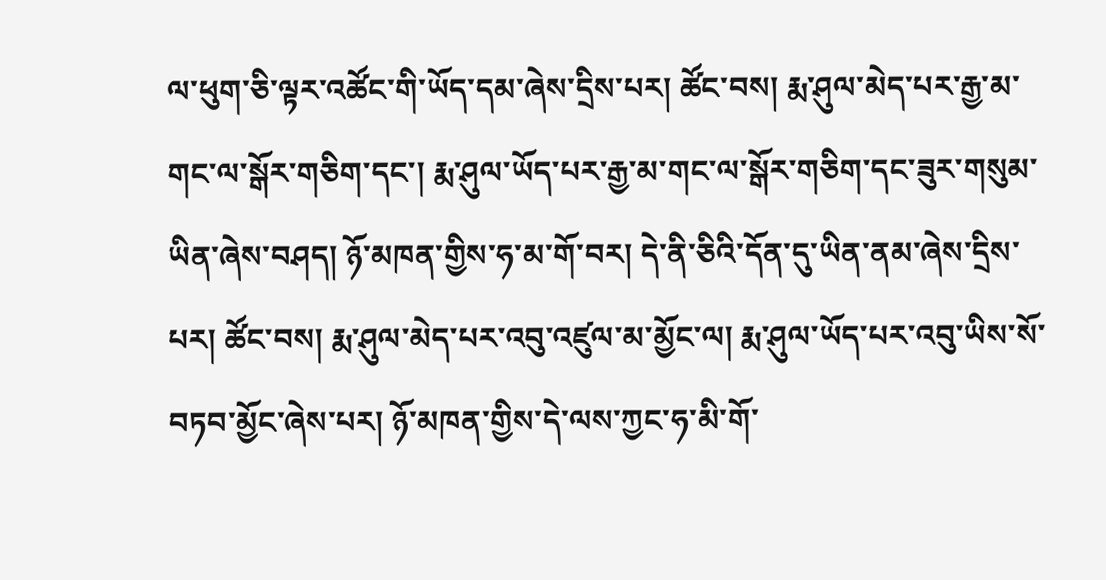ལ་ཕུག་ཅི་ལྟར་འཚོང་གི་ཡོད་དམ་ཞེས་དྲིས་པར། ཚོང་བས། རྨ་ཤུལ་མེད་པར་རྒྱ་མ་གང་ལ་སྒོར་གཅིག་དང་། རྨ་ཤུལ་ཡོད་པར་རྒྱ་མ་གང་ལ་སྒོར་གཅིག་དང་ཟུར་གསུམ་ཡིན་ཞེས་བཤད། ཉོ་མཁན་གྱིས་ཧ་མ་གོ་བར། དེ་ནི་ཅིའི་དོན་དུ་ཡིན་ནམ་ཞེས་དྲིས་པར། ཚོང་བས། རྨ་ཤུལ་མེད་པར་འབུ་འཛུལ་མ་མྱོང་ལ། རྨ་ཤུལ་ཡོད་པར་འབུ་ཡིས་སོ་བཏབ་མྱོང་ཞེས་པར། ཉོ་མཁན་གྱིས་དེ་ལས་ཀྱང་ཧ་མི་གོ་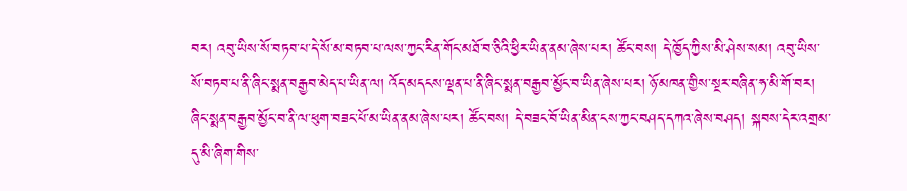བར། འབུ་ཡིས་སོ་བཏབ་པ་དེ་སོ་མ་བཏབ་པ་ལས་ཀྱང་རིན་གོང་མཐོ་བ་ཅིའི་ཕྱིར་ཡིན་ནམ་ཞེས་པར། ཚོང་བས། དེ་ཁྱོད་ཀྱིས་མི་ཤེས་སམ། འབུ་ཡིས་སོ་བཏབ་པ་ནི་ཞིང་སྨན་བརྒྱབ་མེད་པ་ཡིན་ལ། འོད་མདངས་ལྡན་པ་ནི་ཞིང་སྨན་བརྒྱབ་མྱོང་བ་ཡིན་ཞེས་པར། ཉོ་མཁན་གྱིས་སྔར་བཞིན་ཧ་མི་གོ་བར། ཞིང་སྨན་བརྒྱབ་མྱོང་བ་ནི་ལ་ཕུག་བཟང་པོ་མ་ཡིན་ནམ་ཞེས་པར། ཚོང་བས། དེ་བཟང་བོ་ཡིན་མིན་ངས་ཀྱང་བཤད་དཀའ་ཞེས་བཤད། སྐབས་དེར་འགྲམ་དུ་མི་ཞིག་གིས་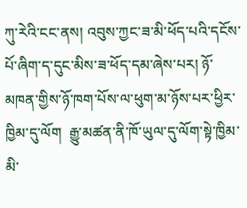ཀུ་རེའི་ངང་ནས། འབུས་ཀྱང་ཟ་མི་ཕོད་པའི་དངོས་པོ་ཞིག་ད་དུང་མིས་ཟ་ཕོད་དམ་ཞེས་པར། ཉོ་མཁན་གྱིས་ཉོ་ཁག་པོས་ལ་ཕུག་མ་ཉོས་པར་ཕྱིར་ཁྱིམ་དུ་ལོག  རྒྱུ་མཚན་ནི་ཁོ་ཡུལ་དུ་ལོག་སྟེ་ཁྱིམ་མི་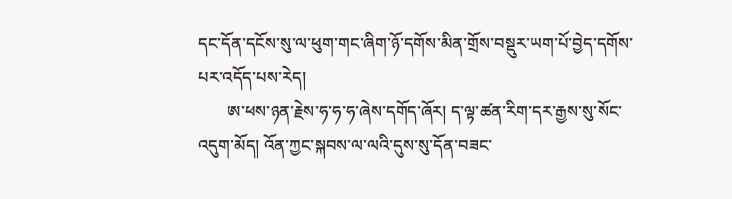དང་དོན་དངོས་སུ་ལ་ཕུག་གང་ཞིག་ཉོ་དགོས་མིན་གྲོས་བསྡུར་ཡག་པོ་བྱེད་དགོས་པར་འདོད་པས་རེད།
       ཨ་ཕས་ཉན་རྗེས་ཧ་ཧ་ཧ་ཞེས་དགོད་ཞོར། ད་ལྟ་ཚན་རིག་དར་རྒྱས་སུ་སོང་འདུག་མོད། འོན་ཀྱང་སྐབས་ལ་ལའི་དུས་སུ་དོན་བཟང་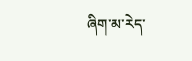ཞིག་མ་རེད་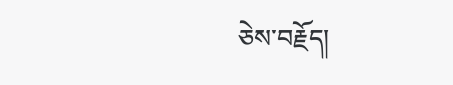ཅེས་བརྗོད།